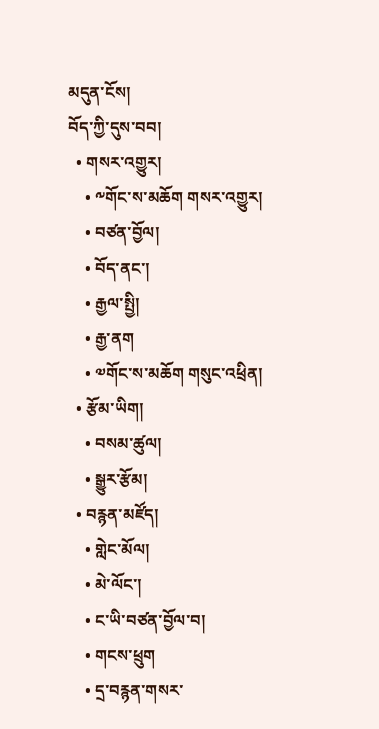མདུན་ངོས།
བོད་ཀྱི་དུས་བབ།
  • གསར་འགྱུར།
    • ༸གོང་ས་མཆོག གསར་འགྱུར།
    • བཙན་བྱོལ།
    • བོད་ནང་།
    • རྒྱལ་སྤྱི།
    • རྒྱ་ནག
    • ༧གོང་ས་མཆོག གསུང་འཕྲིན།
  • རྩོམ་ཡིག།
    • བསམ་ཚུལ།
    • སྒྱུར་རྩོམ།
  • བརྙན་མཛོད།
    • གླེང་མོལ།
    • མེ་ལོང་།
    • ང་ཡི་བཙན་བྱོལ་བ།
    • གངས་ཕྲུག
    • དྲ་བརྙན་གསར་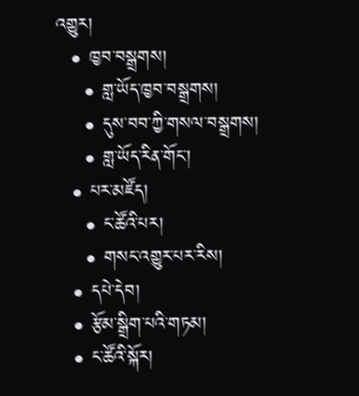འགྱུར།
  • ཁྱབ་བསྒྲགས།
    • གླ་ཡོད་ཁྱབ་བསྒྲགས།
    • དུས་བབ་ཀྱི་གསལ་བསྒྲགས།
    • གླ་ཡོད་རིན་གོང་།
  • པར་མཛོད།
    • ང་ཚོའི་པར།
    • གསང་འགྱུར་པར་རིས།
  • དཔེ་དེབ།
  • རྩོམ་སྒྲིག་པའི་གཏམ།
  • ང་ཚོའི་སྐོར།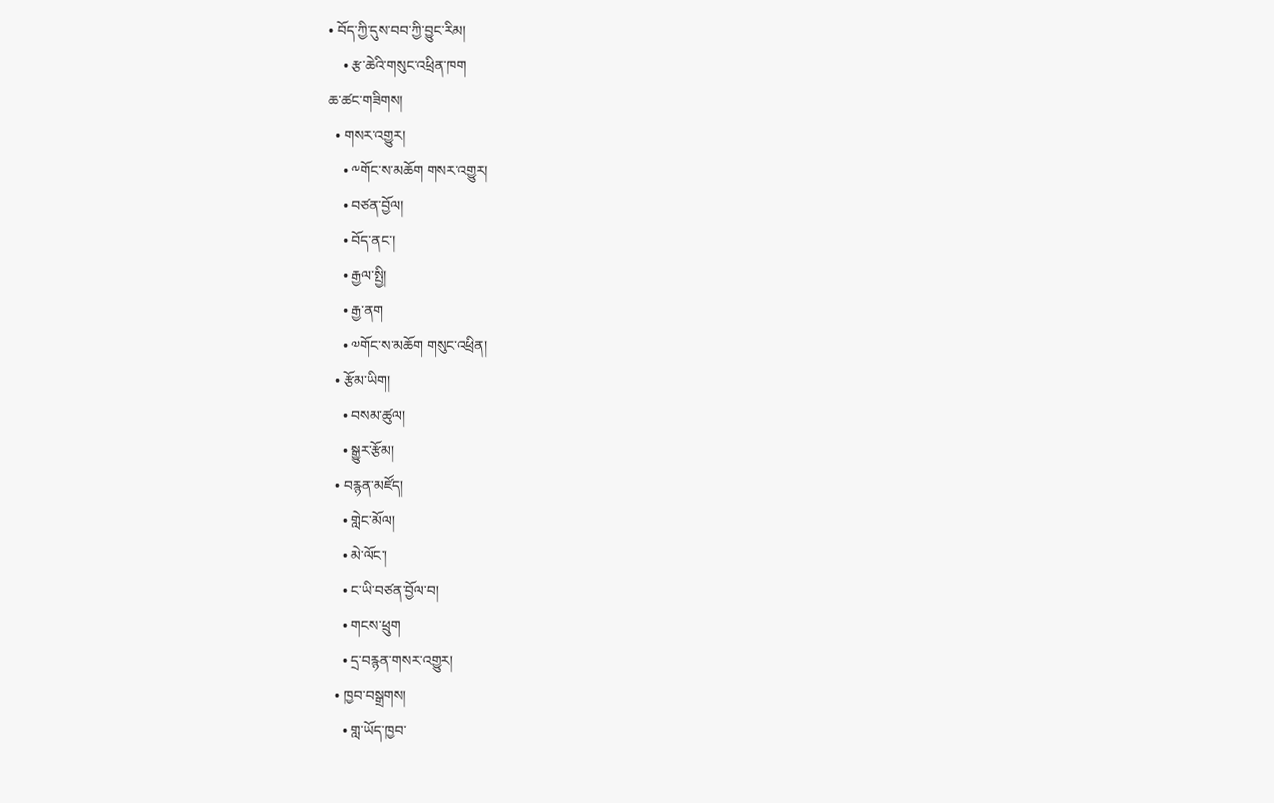• བོད་ཀྱི་དུས་བབ་ཀྱི་བྱུང་རིམ།
    • རྩ་ཆེའི་གསུང་འཕྲིན་ཁག
ཆ་ཚང་གཟིགས།
  • གསར་འགྱུར།
    • ༸གོང་ས་མཆོག གསར་འགྱུར།
    • བཙན་བྱོལ།
    • བོད་ནང་།
    • རྒྱལ་སྤྱི།
    • རྒྱ་ནག
    • ༧གོང་ས་མཆོག གསུང་འཕྲིན།
  • རྩོམ་ཡིག།
    • བསམ་ཚུལ།
    • སྒྱུར་རྩོམ།
  • བརྙན་མཛོད།
    • གླེང་མོལ།
    • མེ་ལོང་།
    • ང་ཡི་བཙན་བྱོལ་བ།
    • གངས་ཕྲུག
    • དྲ་བརྙན་གསར་འགྱུར།
  • ཁྱབ་བསྒྲགས།
    • གླ་ཡོད་ཁྱབ་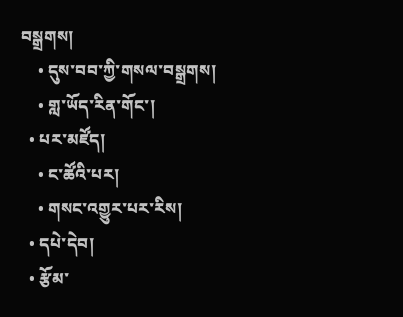བསྒྲགས།
    • དུས་བབ་ཀྱི་གསལ་བསྒྲགས།
    • གླ་ཡོད་རིན་གོང་།
  • པར་མཛོད།
    • ང་ཚོའི་པར།
    • གསང་འགྱུར་པར་རིས།
  • དཔེ་དེབ།
  • རྩོམ་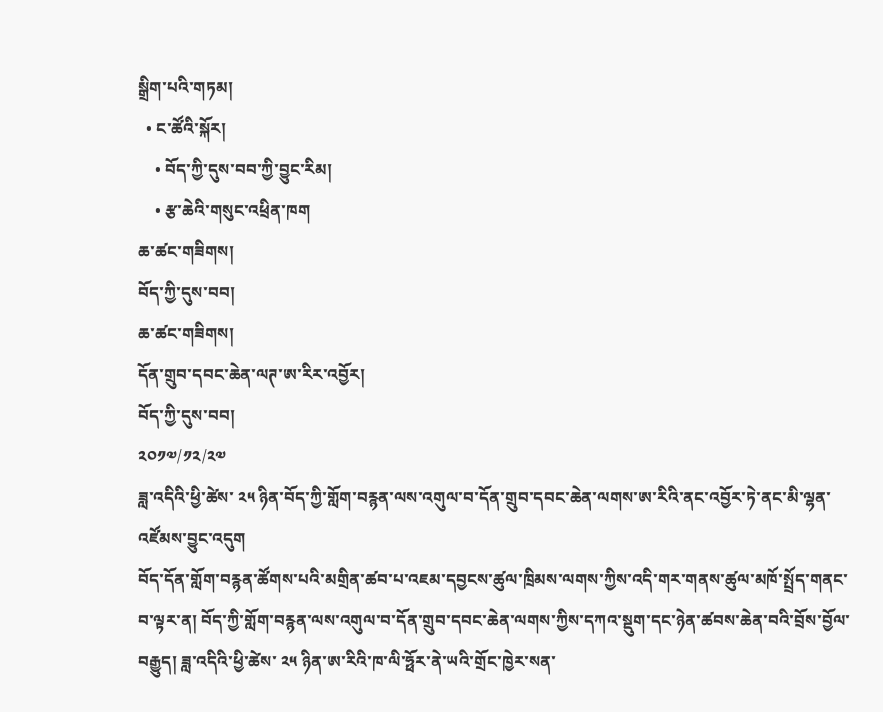སྒྲིག་པའི་གཏམ།
  • ང་ཚོའི་སྐོར།
    • བོད་ཀྱི་དུས་བབ་ཀྱི་བྱུང་རིམ།
    • རྩ་ཆེའི་གསུང་འཕྲིན་ཁག
ཆ་ཚང་གཟིགས།
བོད་ཀྱི་དུས་བབ།
ཆ་ཚང་གཟིགས།
དོན་གྲུབ་དབང་ཆེན་ལཊ་ཨ་རིར་འབྱོར།
བོད་ཀྱི་དུས་བབ།
༢༠༡༧/༡༢/༢༧
ཟླ་འདིའི་ཕྱི་ཚེས་ ༢༥ ཉིན་བོད་ཀྱི་གློག་བརྙན་ལས་འགུལ་བ་དོན་གྲུབ་དབང་ཆེན་ལགས་ཨ་རིའི་ནང་འབྱོར་ཏེ་ནང་མི་ལྷན་འཛོམས་བྱུང་འདུག
བོད་དོན་གློག་བརྙན་ཚོགས་པའི་མགྲིན་ཚབ་པ་འཇམ་དབྱངས་ཚུལ་ཁྲིམས་ལགས་ཀྱིས་འདི་གར་གནས་ཚུལ་མཁོ་སྤྲོད་གནང་བ་ལྟར་ན། བོད་ཀྱི་གློག་བརྙན་ལས་འགུལ་བ་དོན་གྲུབ་དབང་ཆེན་ལགས་ཀྱིས་དཀའ་སྡུག་དང་ཉེན་ཚབས་ཆེན་བའི་བྲོས་བྱོལ་བརྒྱུད། ཟླ་འདིའི་ཕྱི་ཚེས་ ༢༥ ཉིན་ཨ་རིའི་ཁ་ལི་ཧྥོར་ནེ་ཡའི་གྲོང་ཁྱེར་སན་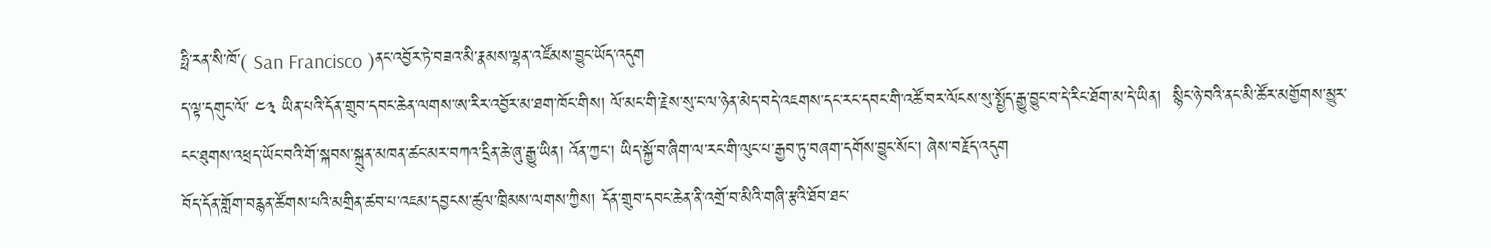ཧྥི་རན་སི་ཁོ་( San Francisco )ནང་འབྱོར་ཏེ་བཟའ་མི་རྣམས་ལྷན་འཛོམས་བྱུང་ཡོད་འདུག
ད་ལྟ་དགུང་ལོ་ ༤༣ ཡིན་པའི་དོན་གྲུབ་དབང་ཆེན་ལགས་ཨ་རིར་འབྱོར་མ་ཐག་ཁོང་གིས། ལོ་མང་གི་རྗེས་སུ་ང་ལ་ཉེན་མེད་བདེ་འཇགས་དང་རང་དབང་གི་འཚོ་བར་ལོངས་སུ་སྤྱོད་རྒྱུ་བྱུང་བ་དེ་རིང་ཐོག་མ་དེ་ཡིན།  སྙིང་ཉེ་བའི་ནང་མི་ཚོར་མགྱོགས་མྱུར་ངང་ཐུགས་འཕྲད་ཡོང་བའི་གོ་སྐབས་སྐྲུན་མཁན་ཚང་མར་བཀའ་དྲིན་ཆེ་ཞུ་རྒྱུ་ཡིན། འོན་ཀྱང་། ཡིད་སྐྱོ་བ་ཞིག་ལ་རང་གི་ལུང་པ་རྒྱབ་ཏུ་བཞག་དགོས་བྱུང་སོང་། ཞེས་བརྗོད་འདུག
བོད་དོན་གློག་བརྙན་ཚོགས་པའི་མགྲིན་ཚབ་པ་འཇམ་དབྱངས་ཚུལ་ཁྲིམས་ལགས་ཀྱིས། དོན་གྲུབ་དབང་ཆེན་ནི་འགྲོ་བ་མིའི་གཞི་རྩའི་ཐོབ་ཐང་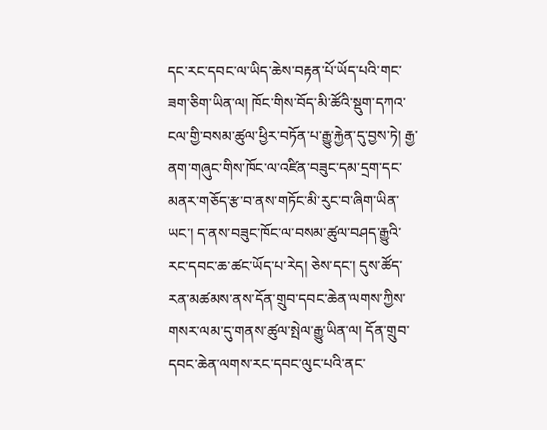དང་རང་དབང་ལ་ཡིད་ཆེས་བརྟན་པོ་ཡོད་པའི་གང་ཟག་ཅིག་ཡིན་ལ། ཁོང་གིས་བོད་མི་ཚོའི་སྡུག་དཀའ་ངལ་གྱི་བསམ་ཚུལ་ཕྱིར་བཏོན་པ་རྒྱུ་རྐྱེན་དུ་བྱས་ཏེ། རྒྱ་ནག་གཞུང་གིས་ཁོང་ལ་འཛིན་བཟུང་དམ་དྲག་དང་མནར་གཅོད་རྩ་བ་ནས་གཏོང་མི་རུང་བ་ཞིག་ཡིན་ཡང་། ད་ནས་བཟུང་ཁོང་ལ་བསམ་ཚུལ་བཤད་རྒྱུའི་རང་དབང་ཆ་ཚང་ཡོད་པ་རེད། ཅེས་དང་། དུས་ཚོད་རན་མཚམས་ནས་དོན་གྲུབ་དབང་ཆེན་ལགས་ཀྱིས་གསར་ལམ་དུ་གནས་ཚུལ་སྤེལ་རྒྱུ་ཡིན་ལ། དོན་གྲུབ་དབང་ཆེན་ལགས་རང་དབང་ལུང་པའི་ནང་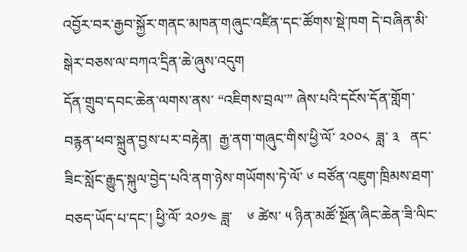འབྱོར་བར་རྒྱབ་སྐྱོར་གནང་མཁན་གཞུང་འཛིན་དང་ཚོགས་སྡེ་ཁག དེ་བཞིན་མི་སྒེར་བཅས་ལ་བཀའ་དྲིན་ཆེ་ཞུས་འདུག
དོན་གྲུབ་དབང་ཆེན་ལགས་ནས་ “འཇིགས་བྲལ་” ཞེས་པའི་དངོས་དོན་གློག་བརྙན་ཕབ་སྐྲུན་བྱས་པར་བརྟེན།  རྒྱ་ནག་གཞུང་གིས་ཕྱི་ལོ་ ༢༠༠༨  ཟླ་ ༣   ནང་ཟིང་སློང་རྒྱུད་སྐུལ་བྱེད་པའི་ནག་ཉེས་གཡོགས་ཏེ་ལོ་ ༦ བཙོན་འཇུག་ཁྲིམས་ཐག་བཅད་ཡོད་པ་དང་། ཕྱི་ལོ་ ༢༠༡༤ ཟླ་    ༦ ཚེས་ ༥ ཉིན་མཚོ་སྔོན་ཞིང་ཆེན་ཟི་ལིང་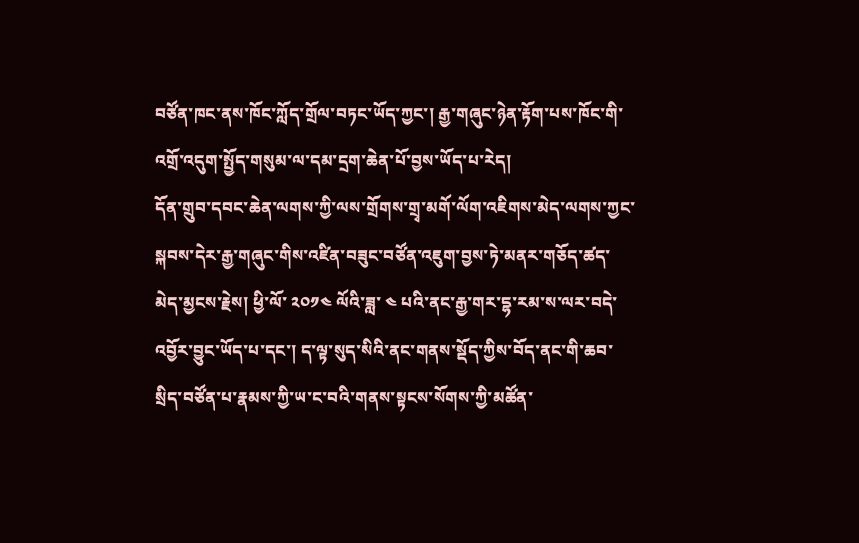བཙོན་ཁང་ནས་ཁོང་ཀློད་གྲོལ་བཏང་ཡོད་ཀྱང་། རྒྱ་གཞུང་ཉེན་རྟོག་པས་ཁོང་གི་འགྲོ་འདུག་སྤྱོད་གསུམ་ལ་དམ་དྲག་ཆེན་པོ་བྱས་ཡོད་པ་རེད།
དོན་གྲུབ་དབང་ཆེན་ལགས་ཀྱི་ལས་གྲོགས་གྲྭ་མགོ་ལོག་འཇིགས་མེད་ལགས་ཀྱང་སྐབས་དེར་རྒྱ་གཞུང་གིས་འཛིན་བཟུང་བཙོན་འཇུག་བྱས་ཏེ་མནར་གཅོད་ཚད་མེད་མྱངས་རྗེས། ཕྱི་ལོ་ ༢༠༡༤ ལོའི་ཟླ་ ༤ པའི་ནང་རྒྱ་གར་དྷ་རམ་ས་ལར་བདེ་འབྱོར་བྱུང་ཡོད་པ་དང་། ད་ལྟ་སུད་སིའི་ནང་གནས་སྡོད་ཀྱིས་བོད་ནང་གི་ཆབ་སྲིད་བཙོན་པ་རྣམས་ཀྱི་ཡ་ང་བའི་གནས་སྟངས་སོགས་ཀྱི་མཚོན་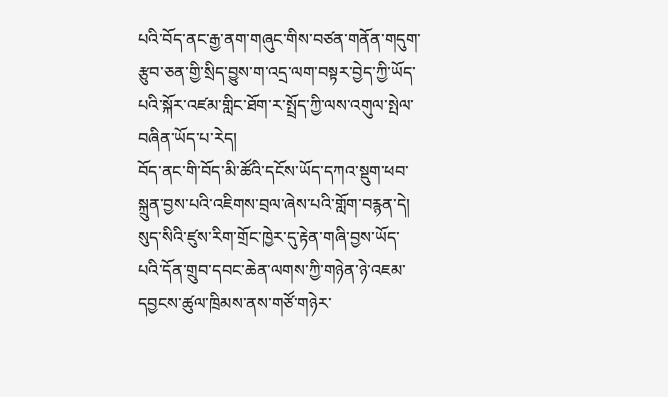པའི་བོད་ནང་རྒྱ་ནག་གཞུང་གིས་བཙན་གནོན་གདུག་རྩུབ་ཅན་གྱི་སྲིད་བྱུས་ག་འདྲ་ལག་བསྟར་བྱེད་ཀྱི་ཡོད་པའི་སྐོར་འཛམ་གླིང་ཐོག་ར་སྤྲོད་ཀྱི་ལས་འགུལ་སྤེལ་བཞིན་ཡོད་པ་རེད།
བོད་ནང་གི་བོད་མི་ཚོའི་དངོས་ཡོད་དཀའ་སྡུག་ཕབ་སྐྲུན་བྱས་པའི་འཇིགས་བྲལ་ཞེས་པའི་གློག་བརྙན་དེ། སུད་སིའི་ཛུས་རིག་གྲོང་ཁྱེར་དུ་རྟེན་གཞི་བྱས་ཡོད་པའི་དོན་གྲུབ་དབང་ཆེན་ལགས་ཀྱི་གཉེན་ཉེ་འཇམ་དབྱངས་ཚུལ་ཁྲིམས་ནས་གཙོ་གཉེར་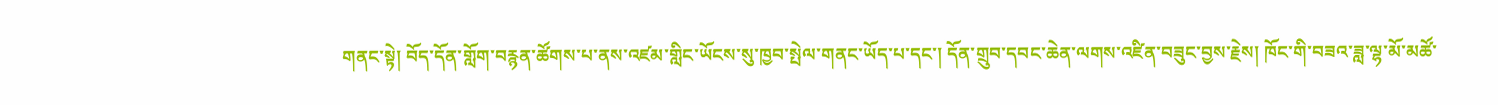གནང་སྟེ། བོད་དོན་གློག་བརྙན་ཚོགས་པ་ནས་འཛམ་གླིང་ཡོངས་སུ་ཁྱབ་སྤེལ་གནང་ཡོད་པ་དང་། དོན་གྲུབ་དབང་ཆེན་ལགས་འཛིན་བཟུང་བྱས་རྗེས། ཁོང་གི་བཟའ་ཟླ་ལྷ་མོ་མཚོ་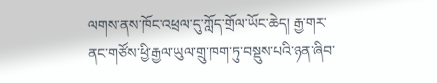ལགས་ནས་ཁོང་འཕྲལ་དུ་ཀློད་གྲོལ་ཡོང་ཆེད། རྒྱ་གར་ནང་གཙོས་ཕྱི་རྒྱལ་ཡུལ་གྲུ་ཁག་ཏུ་བསྡུས་པའི་ཉན་ཞིབ་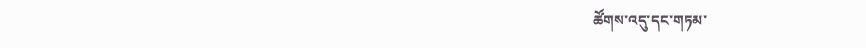ཚོགས་འདུ་དང་གཏམ་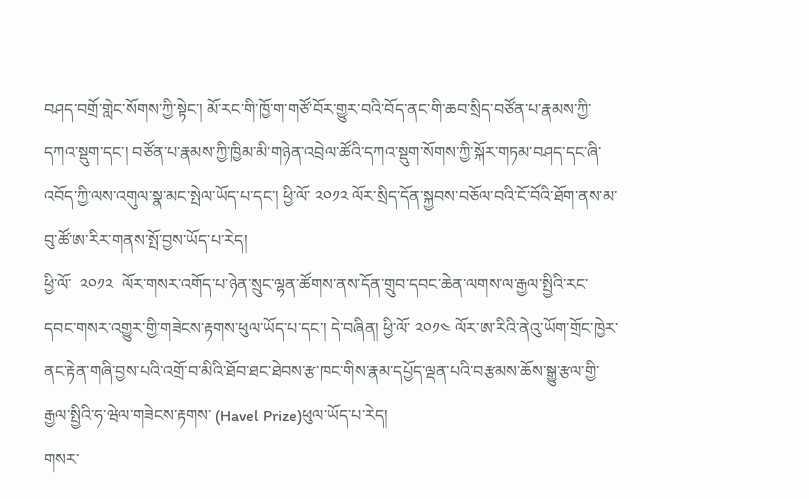བཤད་བགྲོ་གླེང་སོགས་ཀྱི་སྟེང་། མོ་རང་གི་ཁྱོ་ག་གཙོ་བོར་གྱུར་བའི་བོད་ནང་གི་ཆབ་སྲིད་བཙོན་པ་རྣམས་ཀྱི་དཀའ་སྡུག་དང་། བཙོན་པ་རྣམས་ཀྱི་ཁྱིམ་མི་གཉེན་འབྲེལ་ཚོའི་དཀའ་སྡུག་སོགས་ཀྱི་སྐོར་གཏམ་བཤད་དང་ཞི་འབོད་ཀྱི་ལས་འགུལ་སྣ་མང་སྤེལ་ཡོད་པ་དང་། ཕྱི་ལོ་ ༢༠༡༢ ལོར་སྲིད་དོན་སྐྱབས་བཅོལ་བའི་ངོ་བོའི་ཐོག་ནས་མ་བུ་ཚོ་ཨ་རིར་གནས་སྤོ་བྱས་ཡོད་པ་རེད།
ཕྱི་ལོ་  ༢༠༡༢  ལོར་གསར་འགོད་པ་ཉེན་སྲུང་ལྷན་ཚོགས་ནས་དོན་གྲུབ་དབང་ཆེན་ལགས་ལ་རྒྱལ་སྤྱིའི་རང་དབང་གསར་འགྱུར་གྱི་གཟེངས་རྟགས་ཕུལ་ཡོད་པ་དང་། དེ་བཞིན། ཕྱི་ལོ་ ༢༠༡༤ ལོར་ཨ་རིའི་ནེའུ་ཡོག་གྲོང་ཁྱེར་ནང་རྟེན་གཞི་བྱས་པའི་འགྲོ་བ་མིའི་ཐོབ་ཐང་ཐེབས་རྩ་ཁང་གིས་རྣམ་དཔྱོད་ལྡན་པའི་བརྩམས་ཆོས་སྒྱུ་རྩལ་གྱི་རྒྱལ་སྤྱིའི་ཧ་ཝེལ་གཟེངས་རྟགས་ (Havel Prize)ཕུལ་ཡོད་པ་རེད།
གསར་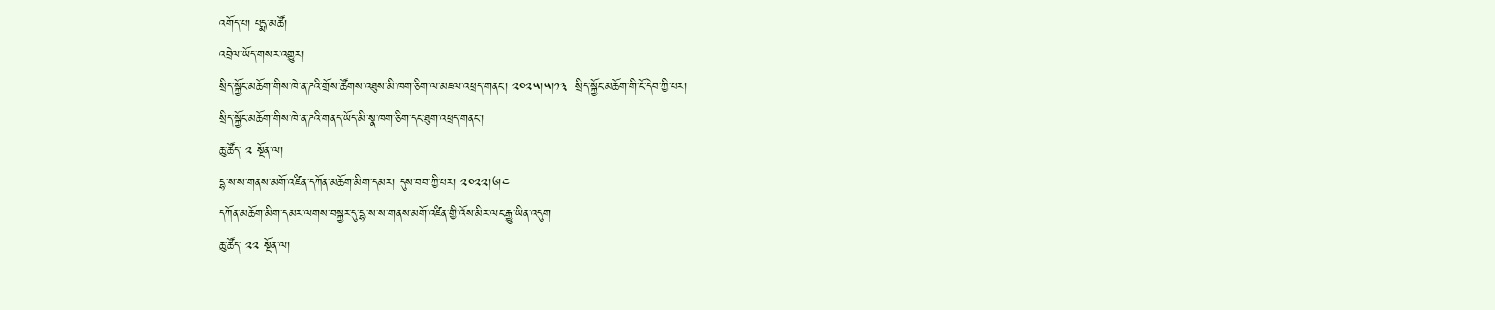འགོད་པ། པདྨ་མཚོ།
འབྲེལ་ཡོད་གསར་འགྱུར།
སྲིད་སྐྱོང་མཆོག་གིས་ཁེ་ན་ཌའི་གྲོས་ཚོགས་འཐུས་མི་ཁག་ཅིག་ལ་མཇལ་འཕྲད་གནང་། ༢༠༢༥།༥།༡༣  སྲིད་སྐྱོང་མཆོག་གི་ངོ་དེབ་ཀྱི་པར།
སྲིད་སྐྱོང་མཆོག་གིས་ཁེ་ན་ཌའི་གནད་ཡོད་མི་སྣ་ཁག་ཅིག་དང་ཐུག་འཕྲད་གནང་།
ཆུ་ཚོད་ ༢ སྔོན་ལ།
དྷ་ས་ས་གནས་མགོ་འཛིན་དཀོན་མཆོག་མིག་དམར། དུས་བབ་ཀྱི་པར། ༢༠༢༢།༦།༤
དཀོན་མཆོག་མིག་དམར་ལགས་བསྐྱར་དུ་དྷ་ས་ས་གནས་མགོ་འཛིན་གྱི་འོས་མིར་ལང་རྒྱུ་ཡིན་འདུག
ཆུ་ཚོད་ ༢༢ སྔོན་ལ།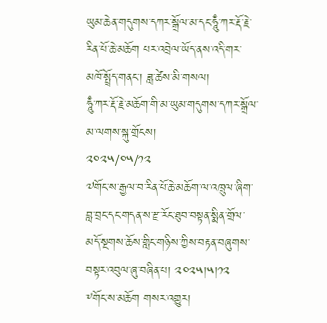ཡུམ་ཆེན་གདུགས་དཀར་སྒྲོལ་མ་དང་ཧཱུྃ་ཀར་རྡོ་རྗེ་རིན་པོ་ཆེ་མཆོག པར་འབྲེལ་ཡོད་ནས་འདི་གར་མཁོ་སྤྲོད་གནང་། ཟླ་ཚེས་མི་གསལ།
ཧཱུྃ་ཀར་རྡོ་རྗེ་མཆོག་གི་མ་ཡུམ་གདུགས་དཀར་སྒྲོལ་མ་ལགས་སྐུ་གྲོངས།
༢༠༢༥/༠༥/༡༢
༧གོང་ས་རྒྱལ་བ་རིན་པོ་ཆེ་མཆོག་ལ་འཁྲུལ་ཞིག་བླ་བྲང་དང་གདན་ས་རྫ་རོང་ཐུབ་བསྟན་སྨིན་གྲོལ་མདོ་སྔགས་ཆོས་གླིང་གཉིས་ཀྱིས་བརྟན་བཞུགས་བསྟར་འབུལ་ཞུ་བཞིན་པ། ༢༠༢༥།༥།༡༢
༸གོང་ས་མཆོག གསར་འགྱུར།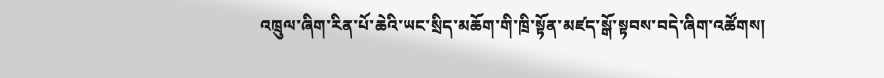འཁྲུལ་ཞིག་རིན་པོ་ཆེའི་ཡང་སྲིད་མཆོག་གི་ཁྲི་སྟོན་མཛད་སྒོ་སྟབས་བདེ་ཞིག་འཚོགས།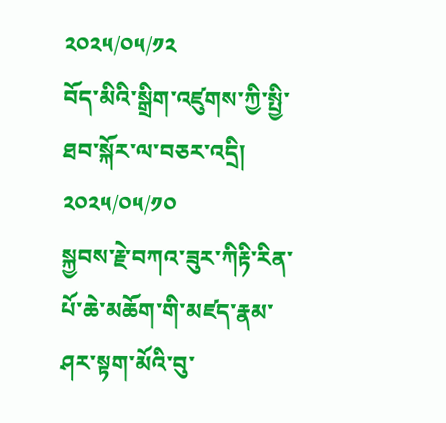༢༠༢༥/༠༥/༡༢
བོད་མིའི་སྒྲིག་འཛུགས་ཀྱི་སྤྱི་ཐབ་སྐོར་ལ་བཅར་འདྲི།
༢༠༢༥/༠༥/༡༠
སྐྱབས་རྗེ་བཀའ་ཟུར་ཀིརྟི་རིན་པོ་ཆེ་མཆོག་གི་མཛད་རྣམ་ཤར་སྟག་མོའི་བུ་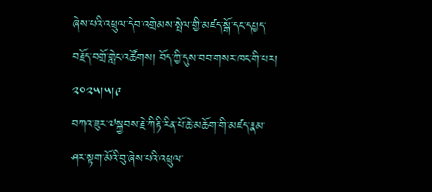ཞེས་པའི་འཕྲུལ་དེབ་འགྲེམས་སྤེལ་གྱི་མཛད་སྒོ་དང་དཔྱད་བརྗོད་བགྲོ་གླེང་འཚོགས། བོད་ཀྱི་དུས་བབ་གསར་ཁང་གི་པར། ༢༠༢༥།༥།༩
བཀའ་ཟུར་༧སྐྱབས་རྗེ་ཀིརྟི་རིན་པོ་ཆེ་མཆོག་གི་མཛད་རྣམ་ཤར་སྟག་མོའི་བུ་ཞེས་པའི་འཕྲུལ་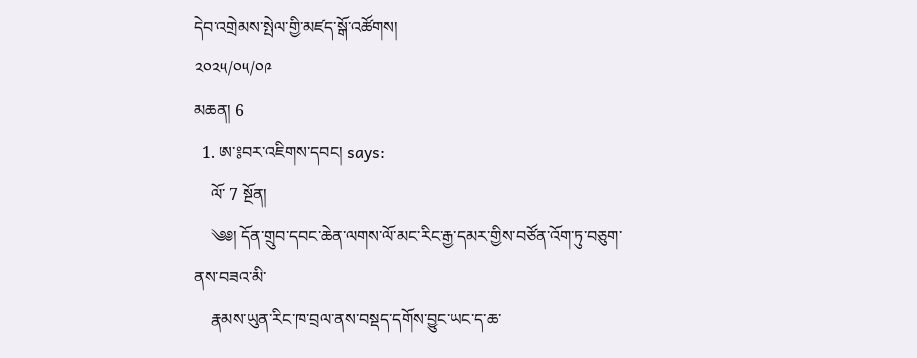དེབ་འགྲེམས་སྤེལ་གྱི་མཛད་སྒོ་འཚོགས།
༢༠༢༥/༠༥/༠༩
མཆན། 6
  1. ཨ་༔བར་འཇིགས་དབང། says:
    ལོ་ 7 སྔོན།
    ༄༅། དོན་གྲུབ་དབང་ཆེན་ལགས་ལོ་མང་རིང་རྒྱ་དམར་གྱིས་བཙོན་འོག་ཏུ་བཅུག་ནས་བཟའ་མི་
    རྣམས་ཡུན་རིང་ཁ་བྲལ་ནས་བསྡད་དགོས་བྱུང་ཡང་ད་ཆ་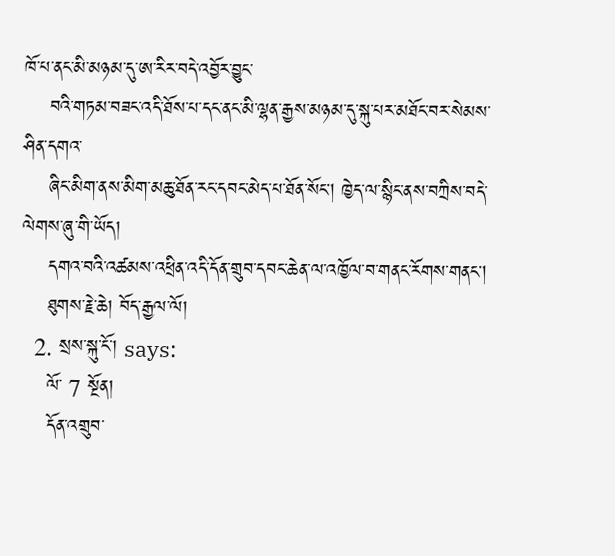ཁོ་པ་ནང་མི་མཉམ་དུ་ཨ་རིར་བདེ་འབྱོར་བྱུང་
    བའི་གཏམ་བཟང་འདི་ཐོས་པ་དང་ནང་མི་ལྷན་རྒྱས་མཉམ་དུ་སྐུ་པར་མཐོང་བར་སེམས་ཤིན་དགའ་
    ཞིང་མིག་ནས་མིག་མཆུ་ཐོན་རང་དབང་མེད་པ་ཐོན་སོང། ཁྱེད་ལ་སྙིང་ནས་བཀྲིས་བདེ་ལེགས་ཞུ་གི་ཡོད།
    དགའ་བའི་འཚམས་འཕྲིན་འདི་དོན་གྲུབ་དབང་ཆེན་ལ་འཁྱོལ་བ་གནང་རོགས་གནང།
    ཐུགས་རྗེ་ཆེ། བོད་རྒྱལ་ལོ།
  2. སྲས་སྐུ་ངོ་། says:
    ལོ་ 7 སྔོན།
    དོན་འགྲུབ་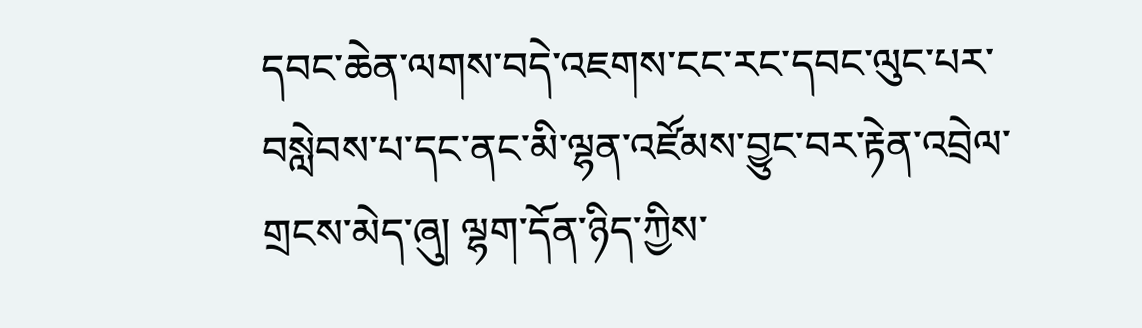དབང་ཆེན་ལགས་བདེ་འཇགས་ངང་རང་དབང་ལུང་པར་བསླེབས་པ་དང་ནང་མི་ལྷན་འཛོམས་བྱུང་བར་རྟེན་འབྲེལ་གྲངས་མེད་ཞུ། ལྷག་དོན་ཉིད་ཀྱིས་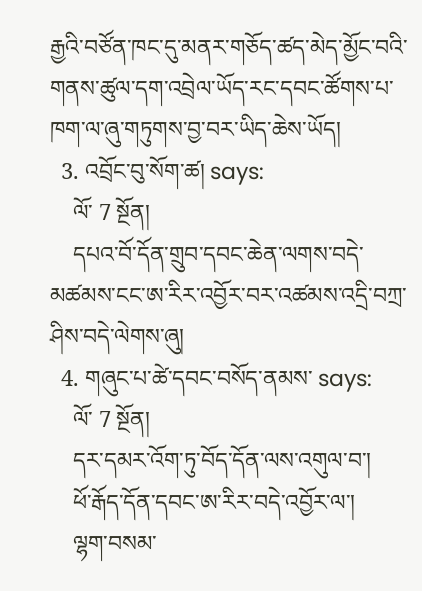རྒྱའི་བཙོན་ཁང་དུ་མནར་གཅོད་ཚད་མེད་མྱོང་བའི་གནས་ཚུལ་དག་འབྲེལ་ཡོད་རང་དབང་ཚོགས་པ་ཁག་ལ་ཞུ་གཏུགས་བྱ་བར་ཡིད་ཆེས་ཡོད།
  3. འབྲོང་བུ་སོག་ཚ། says:
    ལོ་ 7 སྔོན།
    དཔའ་བོ་དོན་གྲུབ་དབང་ཆེན་ལགས་བདེ་མཚམས་ངང་ཨ་རིར་འབྱོར་བར་འཚམས་འདྲི་བཀྲ་ཤིས་བདེ་ལེགས་ཞུ།
  4. གཞུང་པ་ཚེ་དབང་བསོད་ནམས་ says:
    ལོ་ 7 སྔོན།
    དར་དམར་འོག་ཏུ་བོད་དོན་ལས་འགུལ་བ་།
    ཕོ་རྒོད་དོན་དབང་ཨ་རིར་བདེ་འབྱོར་ལ་།
    ལྷག་བསམ་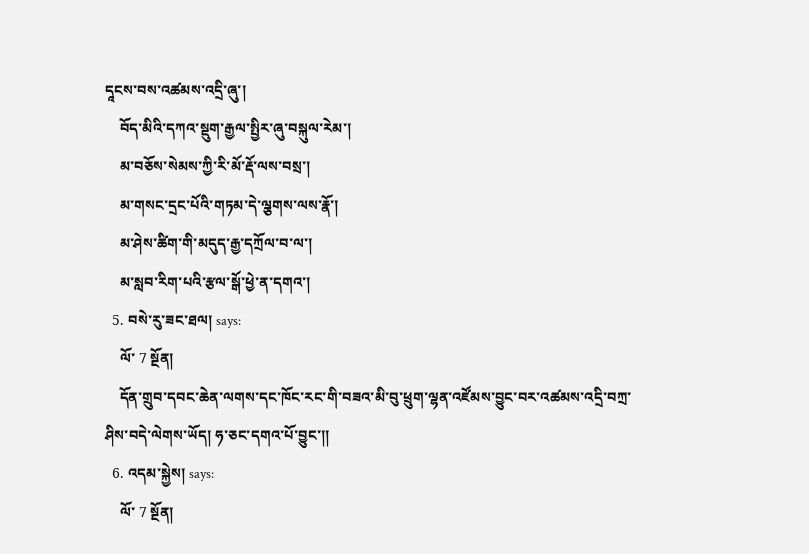དཱངས་བས་འཚམས་འདྲི་ཞུ་།
    བོད་མིའི་དཀའ་སྡུག་རྒྱལ་སྤྱིར་ཞུ་བསྐུལ་རེམ་།
    མ་བཅོས་སེམས་ཀྱི་རི་མོ་རྡོ་ལས་བསྲ་།
    མ་གསང་དྲང་པོའི་གཏམ་དེ་ལྕགས་ལས་རྣོ་།
    མ་ཤེས་ཚིག་གི་མདུད་རྒྱ་དཀྲོལ་བ་ལ་།
    མ་སླབ་རིག་པའི་རྩལ་སྒོ་ཕྱེ་ན་དགའ་།
  5. བསེ་རུ་ཟང་ཐལ། says:
    ལོ་ 7 སྔོན།
    དོན་གྲུབ་དབང་ཆེན་ལགས་དང་ཁོང་རང་གི་བཟའ་མི་བུ་ཕྲུག་ལྷན་འཛོམས་བྱུང་བར་འཚམས་འདྲི་བཀྲ་ཤིས་བདེ་ལེགས་ཡོད། ཧ་ཅང་དགའ་པོ་བྱུང་།།
  6. འདམ་སྐྱེས། says:
    ལོ་ 7 སྔོན།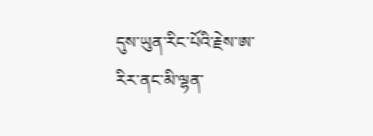དུས་ཡུན་རིང་པོའི་རྗེས་ཨ་རིར་ནང་མི་ལྷན་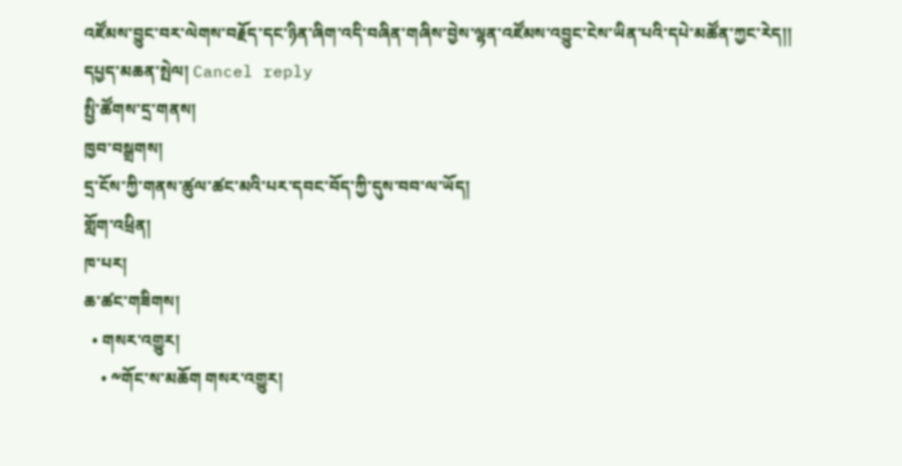འཛོམས་བྱུང་བར་ལེགས་བརྗོད་དང་ཉིན་ཞིག་འདི་བཞིན་གཞིས་བྱེས་ལྷན་འཛོམས་འབྱུང་ངེས་ཡིན་པའི་དཔེ་མཚོན་ཀྱང་རེད།།
དཔྱད་མཆན་སྤེལ། Cancel reply
སྤྱི་ཚོགས་དྲ་གནས།
ཁྱབ་བསྒྲགས།
དྲ་ངོས་ཀྱི་གནས་ཚུལ་ཚང་མའི་པར་དབང་བོད་ཀྱི་དུས་བབ་ལ་ཡོད།
གློག་འཕྲིན།
ཁ་པར།
ཆ་ཚང་གཟིགས།
  • གསར་འགྱུར།
    • ༸གོང་ས་མཆོག གསར་འགྱུར།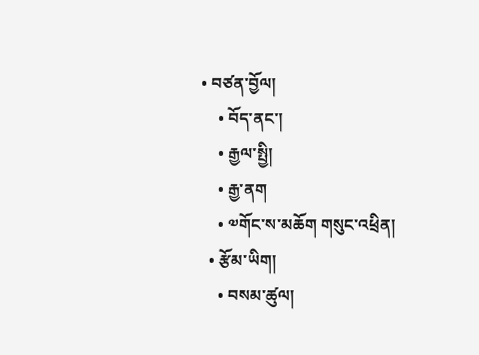• བཙན་བྱོལ།
    • བོད་ནང་།
    • རྒྱལ་སྤྱི།
    • རྒྱ་ནག
    • ༧གོང་ས་མཆོག གསུང་འཕྲིན།
  • རྩོམ་ཡིག།
    • བསམ་ཚུལ།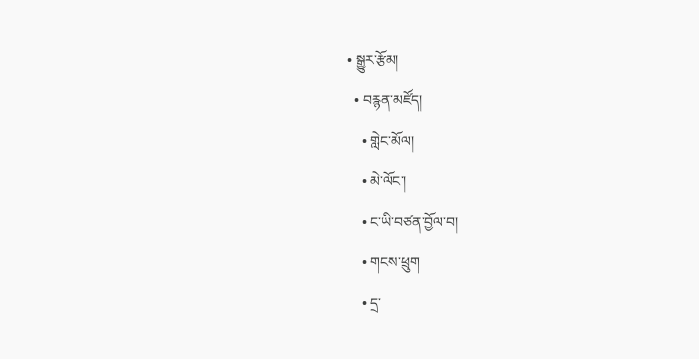• སྒྱུར་རྩོམ།
  • བརྙན་མཛོད།
    • གླེང་མོལ།
    • མེ་ལོང་།
    • ང་ཡི་བཙན་བྱོལ་བ།
    • གངས་ཕྲུག
    • དྲ་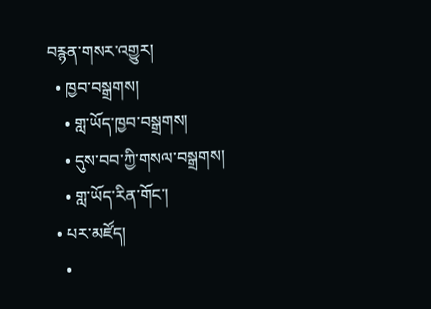བརྙན་གསར་འགྱུར།
  • ཁྱབ་བསྒྲགས།
    • གླ་ཡོད་ཁྱབ་བསྒྲགས།
    • དུས་བབ་ཀྱི་གསལ་བསྒྲགས།
    • གླ་ཡོད་རིན་གོང་།
  • པར་མཛོད།
    •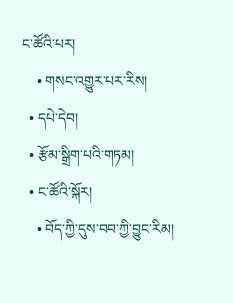ང་ཚོའི་པར།
    • གསང་འགྱུར་པར་རིས།
  • དཔེ་དེབ།
  • རྩོམ་སྒྲིག་པའི་གཏམ།
  • ང་ཚོའི་སྐོར།
    • བོད་ཀྱི་དུས་བབ་ཀྱི་བྱུང་རིམ།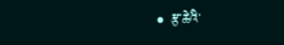• རྩ་ཆེའི་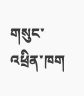གསུང་འཕྲིན་ཁག